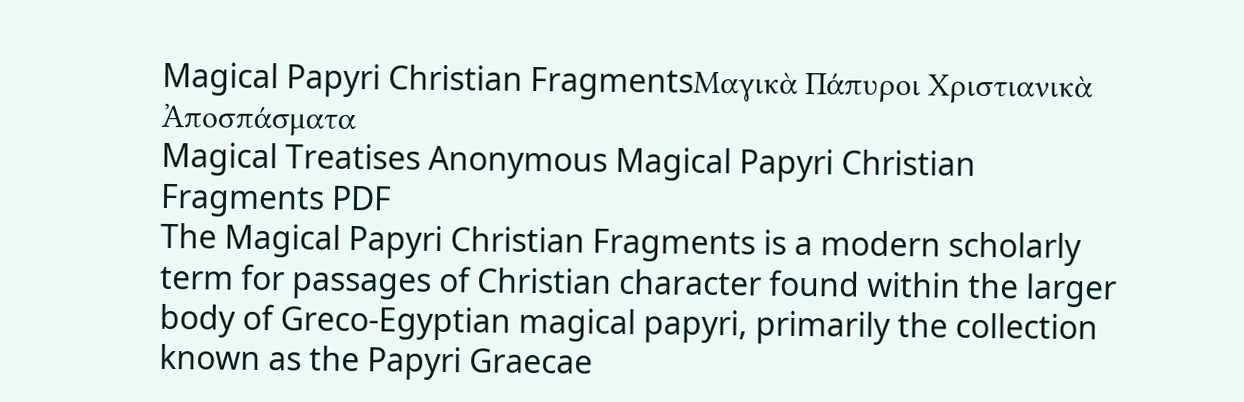Magical Papyri Christian FragmentsΜαγικὰ Πάπυροι Χριστιανικὰ Ἀποσπάσματα
Magical Treatises Anonymous Magical Papyri Christian Fragments PDF
The Magical Papyri Christian Fragments is a modern scholarly term for passages of Christian character found within the larger body of Greco-Egyptian magical papyri, primarily the collection known as the Papyri Graecae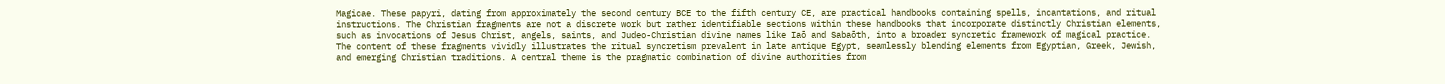Magicae. These papyri, dating from approximately the second century BCE to the fifth century CE, are practical handbooks containing spells, incantations, and ritual instructions. The Christian fragments are not a discrete work but rather identifiable sections within these handbooks that incorporate distinctly Christian elements, such as invocations of Jesus Christ, angels, saints, and Judeo-Christian divine names like Iaō and Sabaōth, into a broader syncretic framework of magical practice.
The content of these fragments vividly illustrates the ritual syncretism prevalent in late antique Egypt, seamlessly blending elements from Egyptian, Greek, Jewish, and emerging Christian traditions. A central theme is the pragmatic combination of divine authorities from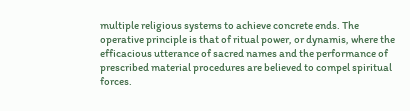multiple religious systems to achieve concrete ends. The operative principle is that of ritual power, or dynamis, where the efficacious utterance of sacred names and the performance of prescribed material procedures are believed to compel spiritual forces.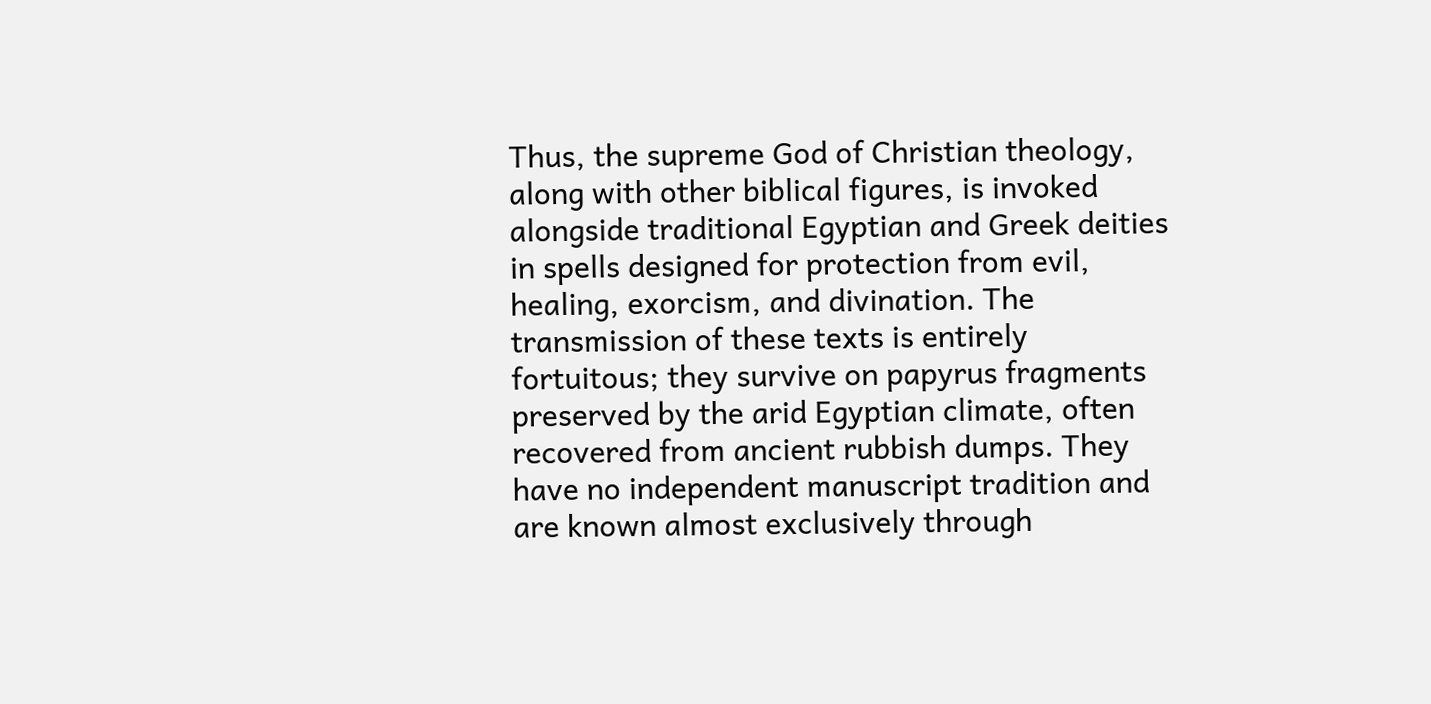Thus, the supreme God of Christian theology, along with other biblical figures, is invoked alongside traditional Egyptian and Greek deities in spells designed for protection from evil, healing, exorcism, and divination. The transmission of these texts is entirely fortuitous; they survive on papyrus fragments preserved by the arid Egyptian climate, often recovered from ancient rubbish dumps. They have no independent manuscript tradition and are known almost exclusively through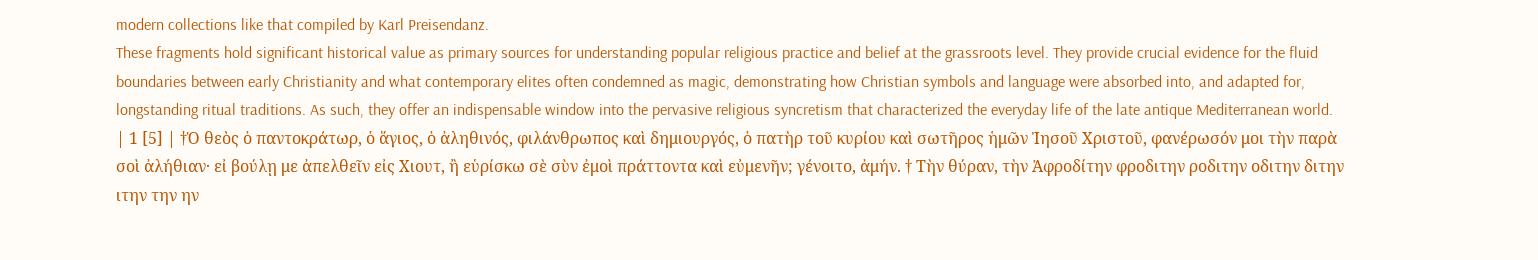modern collections like that compiled by Karl Preisendanz.
These fragments hold significant historical value as primary sources for understanding popular religious practice and belief at the grassroots level. They provide crucial evidence for the fluid boundaries between early Christianity and what contemporary elites often condemned as magic, demonstrating how Christian symbols and language were absorbed into, and adapted for, longstanding ritual traditions. As such, they offer an indispensable window into the pervasive religious syncretism that characterized the everyday life of the late antique Mediterranean world.
| 1 [5] | †Ὁ θεὸς ὁ παντοκράτωρ, ὁ ἅγιος, ὁ ἀληθινός, φιλάνθρωπος καὶ δημιουργός, ὁ πατὴρ τοῦ κυρίου καὶ σωτῆρος ἡμῶν Ἰησοῦ Χριστοῦ, φανέρωσόν μοι τὴν παρὰ σοὶ ἀλήθιαν· εἰ βούλῃ με ἀπελθεῖν εἰς Χιουτ, ἢ εὑρίσκω σὲ σὺν ἐμοὶ πράττοντα καὶ εὐμενῆν; γένοιτο, ἀμήν. † Τὴν θύραν, τὴν Ἀφροδίτην φροδιτην ροδιτην οδιτην διτην ιτην την ην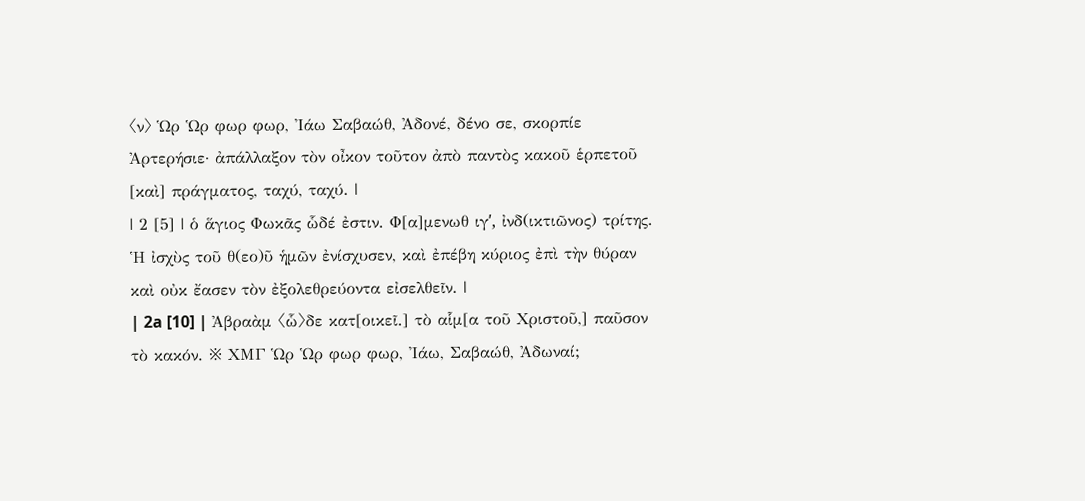〈ν〉 Ὡρ Ὡρ φωρ φωρ, Ἰάω Σαβαώθ, Ἀδονέ, δένο σε, σκορπίε Ἀρτερήσιε· ἀπάλλαξον τὸν οἶκον τοῦτον ἀπὸ παντὸς κακοῦ ἑρπετοῦ [καὶ] πράγματος, ταχύ, ταχύ. |
| 2 [5] | ὁ ἅγιος Φωκᾶς ὧδέ ἐστιν. Φ[α]μενωθ ιγʹ, ἰνδ(ικτιῶνος) τρίτης. Ἡ ἰσχὺς τοῦ θ(εο)ῦ ἡμῶν ἐνίσχυσεν, καὶ ἐπέβη κύριος ἐπὶ τὴν θύραν καὶ οὐκ ἔασεν τὸν ἐξολεθρεύοντα εἰσελθεῖν. |
| 2a [10] | Ἀβραὰμ 〈ὧ〉δε κατ[οικεῖ.] τὸ αἷμ[α τοῦ Χριστοῦ,] παῦσον τὸ κακόν. ※ ΧΜΓ Ὡρ Ὡρ φωρ φωρ, Ἰάω, Σαβαώθ, Ἀδωναί;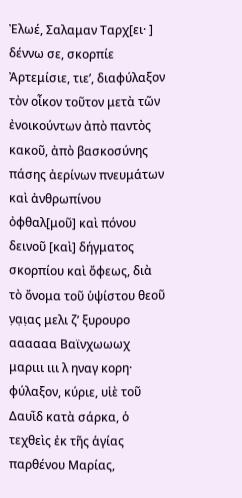Ἐλωέ, Σαλαμαν Ταρχ[ει· ] δέννω σε, σκορπίε Ἀρτεμίσιε, τιεʹ, διαφύλαξον τὸν οἶκον τοῦτον μετὰ τῶν ἐνοικούντων ἀπὸ παντὸς κακοῦ, ἀπὸ βασκοσύνης πάσης ἀερίνων πνευμάτων καὶ ἀνθρωπίνου ὀφθαλ[μοῦ] καὶ πόνου δεινοῦ [καὶ] δήγματος σκορπίου καὶ ὄφεως, διὰ τὸ ὄνομα τοῦ ὑψίστου θεοῦ ν̣α̣ι̣ας μελι ζʹ ξυρουρο αααααα Βαϊνχωωωχ μαριιι ιιι λ ηναγ κορη· φύλαξον, κύριε, υἱὲ τοῦ Δαυῒδ κατὰ σάρκα, ὁ τεχθεὶς ἐκ τῆς ἁγίας παρθένου Μαρίας,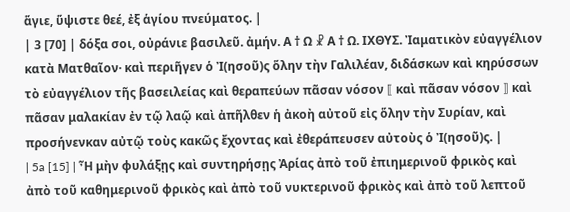ἅγιε, ὕψιστε θεέ, ἐξ ἁγίου πνεύματος. |
| 3 [70] | δόξα σοι, οὐράνιε βασιλεῦ. ἀμήν. Α † Ω ☧ Α † Ω. ΙΧΘΥΣ. Ἰαματικὸν εὐαγγέλιον κατὰ Ματθαῖον· καὶ περιῆγεν ὁ Ἰ(ησοῦ)ς ὅλην τὴν Γαλιλέαν, διδάσκων καὶ κηρύσσων τὸ εὐαγγέλιον τῆς βασειλείας καὶ θεραπεύων πᾶσαν νόσον ⟦ καὶ πᾶσαν νόσον ⟧ καὶ πᾶσαν μαλακίαν ἐν τῷ λαῷ καὶ ἀπῆλθεν ἡ ἀκοὴ αὐτοῦ εἰς ὅλην τὴν Συρίαν, καὶ προσήνενκαν αὐτῷ τοὺς κακῶς ἔχοντας καὶ ἐθεράπευσεν αὐτοὺς ὁ Ἰ(ησοῦ)ς. |
| 5a [15] | Ἦ μὴν φυλάξῃς καὶ συντηρήσῃς Ἀρίας ἀπὸ τοῦ ἐπιημερινοῦ φρικὸς καὶ ἀπὸ τοῦ καθημερινοῦ φρικὸς καὶ ἀπὸ τοῦ νυκτερινοῦ φρικὸς καὶ ἀπὸ τοῦ λεπτοῦ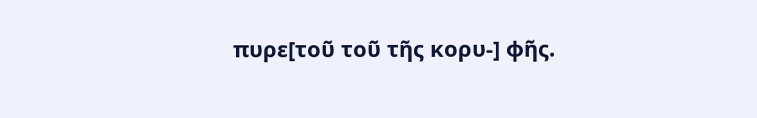πυρε[τοῦ τοῦ τῆς κορυ‐] φῆς.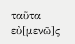ταῦτα εὐ[μενῶ]ς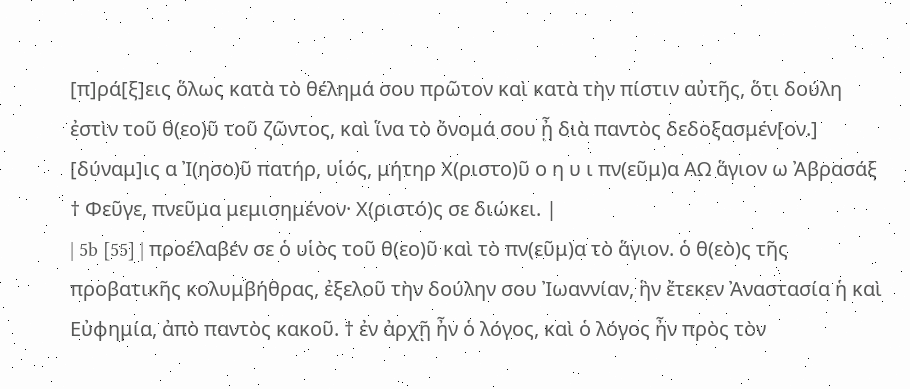[π]ρά[ξ]εις ὅλως κατὰ τὸ θέλημά σου πρῶτον καὶ κατὰ τὴν πίστιν αὐτῆς, ὅτι δούλη ἐστὶν τοῦ θ(εο)ῦ τοῦ ζῶντος, καὶ ἵνα τὸ ὄνομά σου ᾖ διὰ παντὸς δεδοξασμέν[ον.] [δύναμ]ις α Ἰ(ησο)ῦ πατήρ, υἱός, μήτηρ Χ(ριστο)ῦ ο η υ ι πν(εῦμ)α ΑΩ ἅγιον ω Ἀβρασάξ † Φεῦγε, πνεῦμα μεμισημένον· Χ(ριστό)ς σε διώκει. |
| 5b [55] | προέλαβέν σε ὁ υἱὸς τοῦ θ(εο)ῦ καὶ τὸ πν(εῦμ)α τὸ ἅγιον. ὁ θ(εὸ)ς τῆς προβατικῆς κολυμβήθρας, ἐξελοῦ τὴν δούλην σου Ἰωαννίαν, ἣν ἔτεκεν Ἀναστασία ἡ καὶ Εὐφημία, ἀπὸ παντὸς κακοῦ. † ἐν ἀρχῇ ἦν ὁ λόγος, καὶ ὁ λόγος ἦν πρὸς τὸν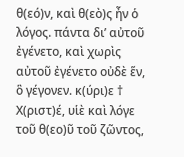θ(εό)ν, καὶ θ(εὸ)ς ἦν ὁ λόγος. πάντα δι’ αὐτοῦ ἐγένετο, καὶ χωρὶς αὐτοῦ ἐγένετο οὐδὲ ἕν, ὃ γέγονεν. κ(ύρι)ε † Χ(ριστ)έ, υἱὲ καὶ λόγε τοῦ θ(εο)ῦ τοῦ ζῶντος,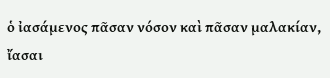ὁ ἰασάμενος πᾶσαν νόσον καὶ πᾶσαν μαλακίαν, ἴασαι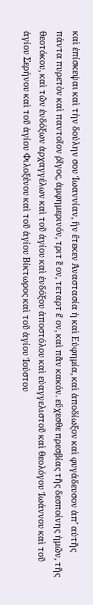καὶ ἐπίσκεψαι καὶ τὴν δούλην σου Ἰωαννίαν, ἣν ἔτεκεν Ἀναστασία ἡ καὶ Εὐφημία, καὶ ἀποδίωξον καὶ φυγάδευσον ἀπ’ αὐτῆς πάντα πυρετὸν καὶ παντοῖον ῥῖγος, ἀμφημερινόν, τριτ ε͂ ον, τεταρτ ε͂ ον, καὶ πᾶν κακόν. εὔχεσθε πρεσβίας τῆς δεσποίνης ἡμῶν, τῆς θεοτόκου, καὶ τῶν ἐνδόξων ἀρχαγγέλων καὶ τοῦ ἁγίου καὶ ἐνδόξου ἀποστόλου καὶ εὐαγγελιστοῦ καὶ θεολόγου Ἰωάννου καὶ τοῦ ἁγίου Σερήνου καὶ τοῦ ἁγίου Φιλοξένου καὶ τοῦ ἁγίου Βίκτωρος καὶ τοῦ ἁγίου Ἰούστου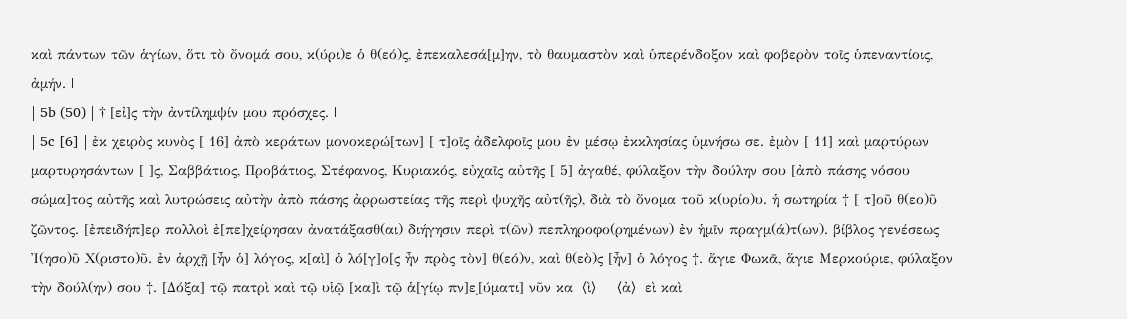καὶ πάντων τῶν ἁγίων, ὅτι τὸ ὄνομά σου, κ(ύρι)ε ὁ θ(εό)ς, ἐπεκαλεσά[μ]ην, τὸ θαυμαστὸν καὶ ὑπερένδοξον καὶ φοβερὸν τοῖς ὑπεναντίοις, ἀμήν. |
| 5b (50) | † [εἰ]ς τὴν ἀντίλημψίν μου πρόσχες. |
| 5c [6] | ἐκ χειρὸς κυνὸς [ 16] ἀπὸ κεράτων μονοκερώ[των] [ τ]οῖς ἀδελφοῖς μου ἐν μέσῳ ἐκκλησίας ὑμνήσω σε. ἐμὸν [ 11] καὶ μαρτύρων μαρτυρησάντων [ ]ς, Σαββάτιος, Προβάτιος, Στέφανος, Κυριακός, εὐχαῖς αὐτῆς [ 5] ἀγαθέ, φύλαξον τὴν δούλην σου [ἀπὸ πάσης νόσου σώμα]τος αὐτῆς καὶ λυτρώσεις αὐτὴν ἀπὸ πάσης ἀρρωστείας τῆς περὶ ψυχῆς αὐτ(ῆς), διὰ τὸ ὄνομα τοῦ κ(υρίο)υ. ἡ σωτηρία † [ τ]οῦ θ(εο)ῦ ζῶντος. [ἐπειδήπ]ερ πολλοὶ ἐ[πε]χείρησαν ἀνατάξασθ(αι) διήγησιν περὶ τ(ῶν) πεπληροφο(ρημένων) ἐν ἡμῖν πραγμ(ά)τ(ων). βίβλος γενέσεως Ἰ(ησο)ῦ Χ(ριστο)ῦ. ἐν ἀρχῇ [ἦν ὁ] λόγος, κ[αὶ] ὁ λό[γ]ο[ς ἦν πρὸς τὸν] θ(εό)ν, καὶ θ(εὸ)ς [ἦν] ὁ λόγος †. ἅγιε Φωκᾶ, ἅγιε Μερκούριε, φύλαξον τὴν δούλ(ην) σου †. [Δόξα] τῷ πατρὶ καὶ τῷ υἱῷ [κα]ὶ τῷ ἁ[γίῳ πν]ε̣[ύματι] νῦν κα〈ὶ〉 〈ἀ〉εὶ καὶ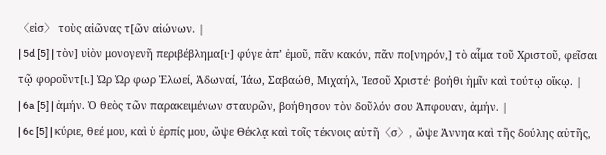〈εἰσ〉 τοὺς αἰῶνας τ[ῶν αἰώνων. |
| 5d [5] | τὸν] υἱὸν μονογενῆ περιβέβλημα[ι·] φύγε ἀπ’ ἐμοῦ, πᾶν κακόν, πᾶν πο[νηρόν,] τὸ αἷμα τοῦ Χριστοῦ, φεῖσαι τῷ φοροῦντ[ι.] Ὡρ Ὡρ φωρ Ἐλωεί, Ἀδωναί, Ἰάω, Σαβαώθ, Μιχαήλ, Ἰεσοῦ Χριστέ· βοήθι ἡμῖν καὶ τούτῳ οἴκῳ. |
| 6a [5] | ἀμήν. Ὁ θεὸς τῶν παρακειμένων σταυρῶν, βοήθησον τὸν δοῦλόν σου Ἀπφουαν, ἀμήν. |
| 6c [5] | κύριε, θεέ μου, καὶ ὑ ἐρπίς μου, ὤψε Θέκλᾳ καὶ τοῖς τέκνοις αὐτῆ〈σ〉, ὤψε Ἀννηα καὶ τῆς δούλης αὐτῆς,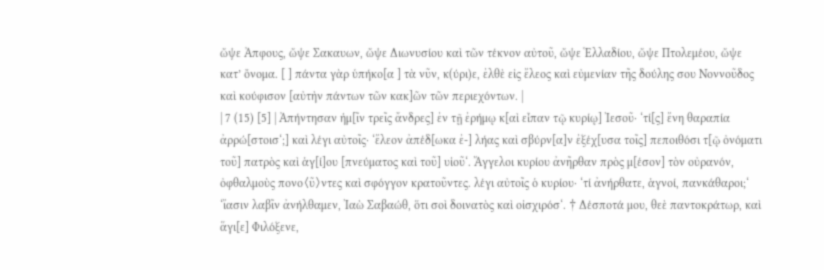ὤψε Ἀπφους, ὤψε Σακαυων, ὤψε Διωνυσίου καὶ τῶν τέκνον αὐτοῦ, ὤψε Ἑλλαδίου, ὤψε Πτολεμέου, ὤψε κατ’ ὄνομα. [ ] πάντα γὰρ ὑπήκο[α ] τὰ νῦν, κ(ύρι)ε, ἐλθὲ εἰς ἔλεος καὶ εὐμενίαν τῆς δούλης σου Νοννοῦδος καὶ κούφισον [αὐτὴν πάντων τῶν κακ]ῶν τῶν περιεχόντων. |
| 7 (15) [5] | Ἀπήντησαν ἡμ[ῖν τρεῖς ἄνδρες] ἐν τῇ ἐρήμῳ κ[αὶ εἶπαν τῷ κυρίῳ] Ἰεσοῦ· ‘τί[ς] ἔνη θαραπία ἀρρώ[στοισ‘;] καὶ λέγι αὐτοῖς· ‘ἔλεον ἀπέδ[ωκα ἐ‐] λήας καὶ σβύρν[α]ν ἐξέχ[υσα τοῖς] πεποιθόσι τ[ῷ ὀνόματι τοῦ] πατρὸς καὶ ἁγ[ί]ου [πνεύματος καὶ τοῦ] υἱοῦ‘. Ἄγγελοι κυρίου ἀνῆρθαν πρὸς μ[έσον] τὸν οὐρανόν, ὀφθαλμοὺς πονο〈ῦ〉ντες καὶ σφόγγον κρατοῦντες. λέγι αὐτοῖς ὁ κυρίου· ‘τί ἀνήρθατε, ἁγνοί, πανκάθαροι;‘ ‘ἴασιν λαβῖν ἀνήλθαμεν, Ἰαὼ Σαβαώθ, ὅτι σοὶ δοινατὸς καὶ οἰσχιρόσ‘. † Δέσποτά μου, θεὲ παντοκράτωρ, καὶ ἅγι[ε] Φιλόξενε,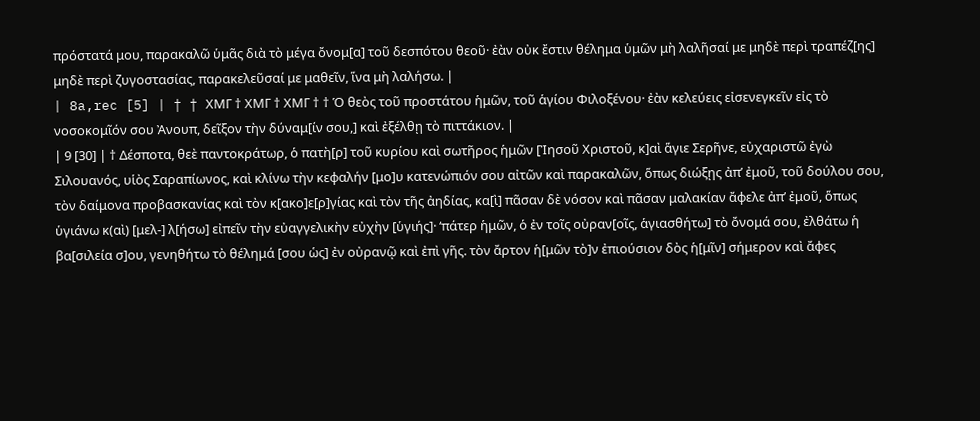πρόστατά μου, παρακαλῶ ὑμᾶς διὰ τὸ μέγα ὄνομ[α] τοῦ δεσπότου θεοῦ· ἐὰν οὐκ ἔστιν θέλημα ὑμῶν μὴ λαλῆσαί με μηδὲ περὶ τραπέζ[ης] μηδὲ περὶ ζυγοστασίας, παρακελεῦσαί με μαθεῖν, ἵνα μὴ λαλήσω. |
| 8a,rec [5] | † † ΧΜΓ † ΧΜΓ † ΧΜΓ † † Ὁ θεὸς τοῦ προστάτου ἡμῶν, τοῦ ἁγίου Φιλοξένου· ἐὰν κελεύεις εἰσενεγκεῖν εἰς τὸ νοσοκομῖόν σου Ἀνουπ, δεῖξον τὴν δύναμ[ίν σου,] καὶ ἐξέλθῃ τὸ πιττάκιον. |
| 9 [30] | † Δέσποτα, θεὲ παντοκράτωρ, ὁ πατὴ[ρ] τοῦ κυρίου καὶ σωτῆρος ἡμῶν [Ἰησοῦ Χριστοῦ, κ]αὶ ἅγιε Σερῆνε, εὐχαριστῶ ἐγὼ Σιλουανός, υἱὸς Σαραπίωνος, καὶ κλίνω τὴν κεφαλήν [μο]υ κατενώπιόν σου αἰτῶν καὶ παρακαλῶν, ὅπως διώξῃς ἀπ’ ἐμοῦ, τοῦ δούλου σου, τὸν δαίμονα προβασκανίας καὶ τὸν κ[ακο]ε[ρ]γίας καὶ τὸν τῆς ἀηδίας, κα[ὶ] πᾶσαν δὲ νόσον καὶ πᾶσαν μαλακίαν ἄφελε ἀπ’ ἐμοῦ, ὅπως ὑγιάνω κ(αὶ) [μελ‐] λ[ήσω] εἰπεῖν τὴν εὐαγγελικὴν εὐχὴν [ὑγιής]· ‘πάτερ ἡμῶν, ὁ ἐν τοῖς οὐραν[οῖς, ἁγιασθήτω] τὸ ὄνομά σου, ἐλθάτω ἡ βα[σιλεία σ]ου, γενηθήτω τὸ θέλημά [σου ὡς] ἐν οὐρανῷ καὶ ἐπὶ γῆς. τὸν ἄρτον ἡ[μῶν τὸ]ν ἐπιούσιον δὸς ἡ[μῖν] σήμερον καὶ ἄφες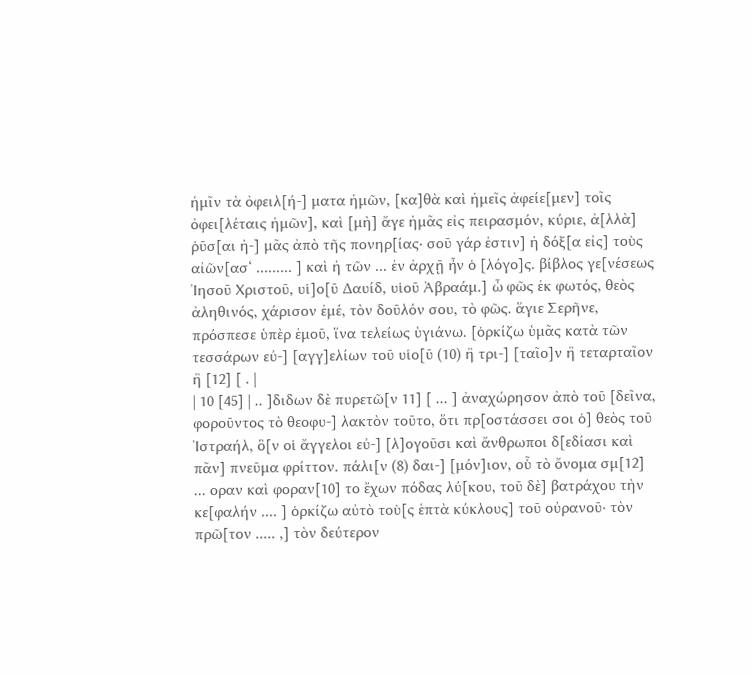ἡμῖν τὰ ὀφειλ[ή‐] ματα ἡμῶν, [κα]θὰ καὶ ἡμεῖς ἀφείε[μεν] τοῖς ὀφει[λέταις ἡμῶν], καὶ [μὴ] ἄγε ἡμᾶς εἰς πειρασμόν, κύριε, ἀ[λλὰ] ῥῦσ[αι ἡ‐] μᾶς ἀπὸ τῆς πονηρ[ίας· σοῦ γάρ ἐστιν] ἡ δόξ[α εἰς] τοὺς αἰῶν[ασ‘ ......... ] καὶ ἡ τῶν ... ἐν ἀρχῇ ἦν ὁ [λόγο]ς. βίβλος γε[νέσεως Ἰησοῦ Χριστοῦ, υἱ]ο[ῦ Δαυίδ, υἱοῦ Ἀβραάμ.] ὦ φῶς ἐκ φωτός, θεὸς ἀληθινός, χάρισον ἐμέ, τὸν δοῦλόν σου, τὸ φῶς. ἅγιε Σερῆνε, πρόσπεσε ὑπὲρ ἐμοῦ, ἵνα τελείως ὑγιάνω. [ὁρκίζω ὑμᾶς κατὰ τῶν τεσσάρων εὐ‐] [αγγ]ελίων τοῦ υἱο[ῦ (10) ἢ τρι‐] [ταῖο]ν ἢ τεταρταῖον ἢ [12] [ . |
| 10 [45] | .. ]διδων δὲ πυρετῶ[ν 11] [ ... ] ἀναχώρησον ἀπὸ τοῦ [δεῖνα, φοροῦντος τὸ θεοφυ‐] λακτὸν τοῦτο, ὅτι πρ[οστάσσει σοι ὁ] θεὸς τοῦ Ἰστραήλ, ὃ[ν οἱ ἄγγελοι εὐ‐] [λ]ογοῦσι καὶ ἄνθρωποι δ[εδίασι καὶ πᾶν] πνεῦμα φρίττον. πάλι[ν (8) δαι‐] [μόν]ιον, οὗ τὸ ὄνομα σμ[12] ... οραν καὶ φοραν[10] το ἔχων πόδας λύ[κου, τοῦ δὲ] βατράχου τὴν κε[φαλήν .... ] ὁρκίζω αὐτὸ τοὺ[ς ἑπτὰ κύκλους] τοῦ οὐρανοῦ· τὸν πρῶ[τον ..... ,] τὸν δεύτερον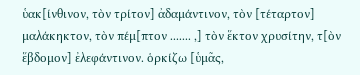ὑακ[ίνθινον, τὸν τρίτον] ἀδαμάντινον, τὸν [τέταρτον] μαλάκηκτον, τὸν πέμ[πτον ....... ,] τὸν ἕκτον χρυσίτην, τ[ὸν ἕβδομον] ἐλεφάντινον. ὁρκίζω [ὑμᾶς,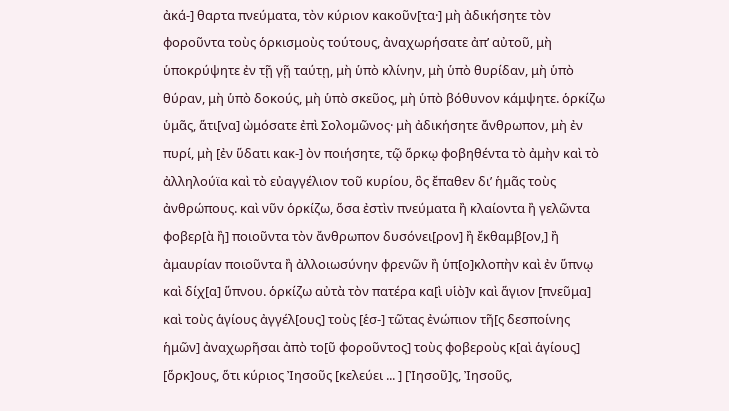ἀκά‐] θαρτα πνεύματα, τὸν κύριον κακοῦν[τα·] μὴ ἀδικήσητε τὸν φοροῦντα τοὺς ὁρκισμοὺς τούτους, ἀναχωρήσατε ἀπ’ αὐτοῦ, μὴ ὑποκρύψητε ἐν τῇ γῇ ταύτῃ, μὴ ὑπὸ κλίνην, μὴ ὑπὸ θυρίδαν, μὴ ὑπὸ θύραν, μὴ ὑπὸ δοκούς, μὴ ὑπὸ σκεῦος, μὴ ὑπὸ βόθυνον κάμψητε. ὁρκίζω ὑμᾶς, ἅτι[να] ὠμόσατε ἐπὶ Σολομῶνος· μὴ ἀδικήσητε ἄνθρωπον, μὴ ἐν πυρί, μὴ [ἐν ὕδατι κακ‐] ὸν ποιήσητε, τῷ ὅρκῳ φοβηθέντα τὸ ἀμὴν καὶ τὸ ἀλληλούϊα καὶ τὸ εὐαγγέλιον τοῦ κυρίου, ὃς ἔπαθεν δι’ ἡμᾶς τοὺς ἀνθρώπους. καὶ νῦν ὁρκίζω, ὅσα ἐστὶν πνεύματα ἢ κλαίοντα ἢ γελῶντα φοβερ[ὰ ἢ] ποιοῦντα τὸν ἄνθρωπον δυσόνει[ρον] ἢ ἔκθαμβ[ον,] ἢ ἀμαυρίαν ποιοῦντα ἢ ἀλλοιωσύνην φρενῶν ἢ ὑπ[ο]κλοπὴν καὶ ἐν ὕπνῳ καὶ δίχ[α] ὕπνου. ὁρκίζω αὐτὰ τὸν πατέρα κα[ὶ υἱὸ]ν καὶ ἅγιον [πνεῦμα] καὶ τοὺς ἁγίους ἀγγέλ[ους] τοὺς [ἑσ‐] τῶτας ἐνώπιον τῆ[ς δεσποίνης ἡμῶν] ἀναχωρῆσαι ἀπὸ το[ῦ φοροῦντος] τοὺς φοβεροὺς κ[αὶ ἁγίους] [ὅρκ]ους, ὅτι κύριος Ἰησοῦς [κελεύει ... ] [Ἰησοῦ]ς, Ἰησοῦς,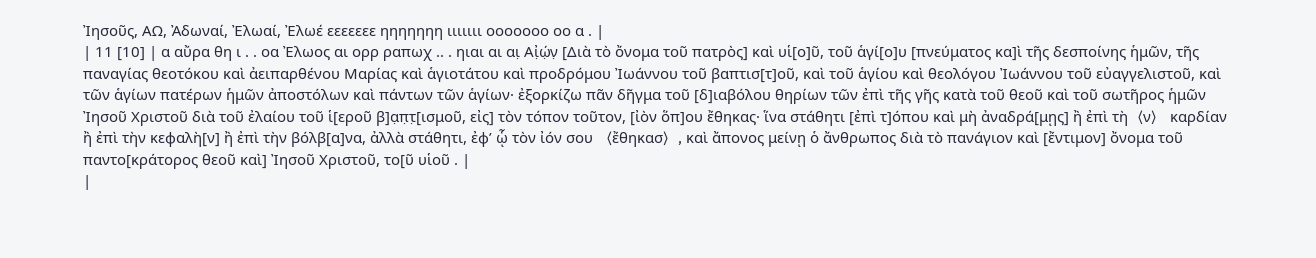Ἰησοῦς, ΑΩ, Ἀδωναί, Ἐλωαί, Ἐλωέ εεεεεεε ηηηηηηη ιιιιιιι οοοοοοο οο α . |
| 11 [10] | α αὔρα θη ι . . οα Ἐλωος αι ορρ ραπωχ .. . ηιαι αι αι̣ Αἰ̣ώ̣ν̣ [Διὰ τὸ ὄνομα τοῦ πατρὸς] καὶ υἱ[ο]ῦ, τοῦ ἁγί[ο]υ [πνεύματος κα]ὶ τῆς δεσποίνης ἡμῶν, τῆς παναγίας θεοτόκου καὶ ἀειπαρθένου Μαρίας καὶ ἁγιοτάτου καὶ προδρόμου Ἰωάννου τοῦ βαπτισ[τ]οῦ, καὶ τοῦ ἁγίου καὶ θεολόγου Ἰωάννου τοῦ εὐαγγελιστοῦ, καὶ τῶν ἁγίων πατέρων ἡμῶν ἀποστόλων καὶ πάντων τῶν ἁγίων· ἐξορκίζω πᾶν δῆγμα τοῦ [δ]ιαβόλου θηρίων τῶν ἐπὶ τῆς γῆς κατὰ τοῦ θεοῦ καὶ τοῦ σωτῆρος ἡμῶν Ἰησοῦ Χριστοῦ διὰ τοῦ ἐλαίου τοῦ ἱ[εροῦ β]α̣π̣τ̣[ισμοῦ, εἰς] τὸν τόπον τοῦτον, [ἰὸν ὅπ]ου ἔθηκας· ἵνα στάθητι [ἐπὶ τ]όπου καὶ μὴ ἀναδρά[μῃς] ἢ ἐπὶ τὴ〈ν〉 καρδίαν ἢ ἐπὶ τὴν κεφαλὴ[ν] ἢ ἐπὶ τὴν βόλβ[α]να, ἀλλὰ στάθητι, ἐφ’ ᾧ τὸν ἰόν σου 〈ἔθηκασ〉, καὶ ἄπονος μείνῃ ὁ ἄνθρωπος διὰ τὸ πανάγιον καὶ [ἔντιμον] ὄνομα τοῦ παντο[κράτορος θεοῦ καὶ] Ἰησοῦ Χριστοῦ, το[ῦ υἱοῦ . |
|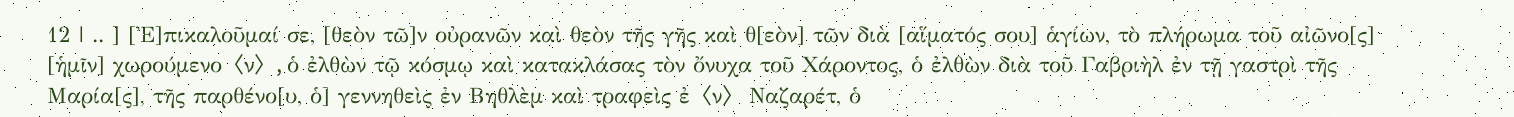12 | .. ] [Ἐ]πικαλοῦμαί σε, [θεὸν τῶ]ν οὐρανῶν καὶ θεὸν τῆς γῆς καὶ θ[εὸν] τῶν διὰ [αἵματός σου] ἁγίων, τὸ πλήρωμα τοῦ αἰῶνο[ς] [ἡμῖν] χωρούμενο〈ν〉, ὁ ἐλθὼν τῷ κόσμῳ καὶ κατακλάσας τὸν ὄνυχα τοῦ Χάροντος, ὁ ἐλθὼν διὰ τοῦ Γαβριὴλ ἐν τῇ γαστρὶ τῆς Μαρία[ς], τῆς παρθένο[υ, ὁ] γεννηθεὶς ἐν Βηθλὲμ καὶ τραφεὶς ἐ〈ν〉 Ναζαρέτ, ὁ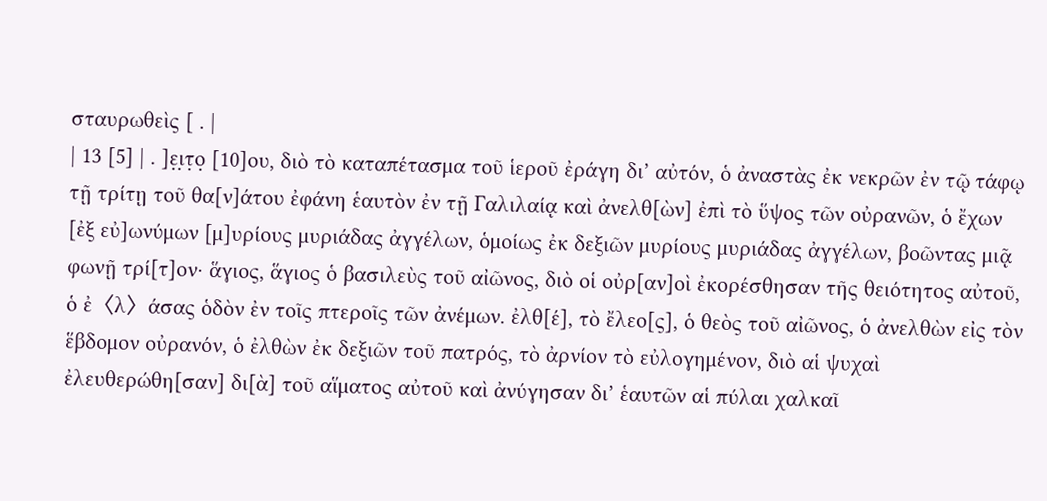σταυρωθεὶς [ . |
| 13 [5] | . ]ε̣ι̣τ̣ο̣ [10]ου, διὸ τὸ καταπέτασμα τοῦ ἱεροῦ ἐράγη δι’ αὐτόν, ὁ ἀναστὰς ἐκ νεκρῶν ἐν τῷ τάφῳ τῇ τρίτῃ τοῦ θα[ν]άτου ἐφάνη ἑαυτὸν ἐν τῇ Γαλιλαίᾳ καὶ ἀνελθ[ὼν] ἐπὶ τὸ ὕψος τῶν οὐρανῶν, ὁ ἔχων [ἐξ εὐ]ωνύμων [μ]υρίους μυριάδας ἀγγέλων, ὁμοίως ἐκ δεξιῶν μυρίους μυριάδας ἀγγέλων, βοῶντας μιᾷ φωνῇ τρί[τ]ον· ἅγιος, ἅγιος ὁ βασιλεὺς τοῦ αἰῶνος, διὸ οἱ οὐρ[αν]οὶ ἐκορέσθησαν τῆς θειότητος αὐτοῦ, ὁ ἐ〈λ〉άσας ὁδὸν ἐν τοῖς πτεροῖς τῶν ἀνέμων. ἐλθ[έ], τὸ ἔλεο[ς], ὁ θεὸς τοῦ αἰῶνος, ὁ ἀνελθὼν εἰς τὸν ἕβδομον οὐρανόν, ὁ ἐλθὼν ἐκ δεξιῶν τοῦ πατρός, τὸ ἀρνίον τὸ εὐλογημένον, διὸ αἱ ψυχαὶ ἐλευθερώθη[σαν] δι[ὰ] τοῦ αἵματος αὐτοῦ καὶ ἀνύγησαν δι’ ἑαυτῶν αἱ πύλαι χαλκαῖ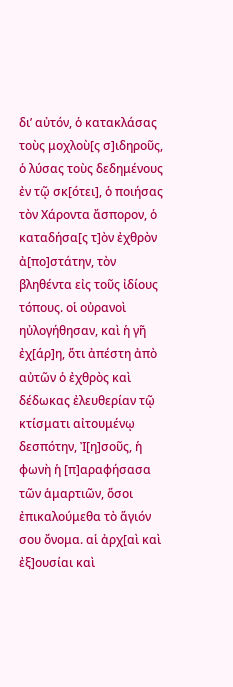δι’ αὐτόν, ὁ κατακλάσας τοὺς μοχλοὺ[ς σ]ιδηροῦς, ὁ λύσας τοὺς δεδημένους ἐν τῷ σκ[ότει], ὁ ποιήσας τὸν Χάροντα ἄσπορον, ὁ καταδήσα[ς τ]ὸν ἐχθρὸν ἀ[πο]στάτην, τὸν βληθέντα εἰς τοῦς ἰδίους τόπους. οἱ οὐρανοὶ ηὐλογήθησαν, καὶ ἡ γῆ ἐχ[άρ]η, ὅτι ἀπέστη ἀπὸ αὐτῶν ὁ ἐχθρὸς καὶ δέδωκας ἐλευθερίαν τῷ κτίσματι αἰτουμένῳ δεσπότην, Ἰ[η]σοῦς, ἡ φωνὴ ἡ [π]αραφήσασα τῶν ἁμαρτιῶν, ὅσοι ἐπικαλούμεθα τὸ ἅγιόν σου ὄνομα. αἱ ἀρχ[αὶ καὶ ἐξ]ουσίαι καὶ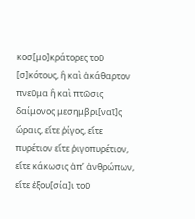κοσ[μο]κράτορες τοῦ [σ]κότους, ἢ καὶ ἀκάθαρτον πνεῦμα ἢ καὶ πτῶσις δαίμονος μεσημβρι[ναῖ]ς ὥραις, εἴτε ῥίγος, εἴτε πυρέτιον εἴτε ῥιγοπυρέτιον, εἴτε κάκωσις ἀπ’ ἀνθρώπων, εἴτε ἐξου[σία]ι τοῦ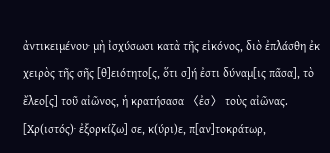ἀντικειμένου· μὴ ἰσχύσωσι κατὰ τῆς εἰκόνος, διὸ ἐπλάσθη ἐκ χειρὸς τῆς σῆς [θ]ειότητο[ς, ὅτι σ]ή ἐστι δύναμ[ις πᾶσα], τὸ ἔλεο[ς] τοῦ αἰῶνος, ἡ κρατήσασα 〈ἐσ〉 τοὺς αἰῶνας. [Χρ(ιστός)· ἐξορκίζω] σε, κ(ύρι)ε, π[αν]τοκράτωρ,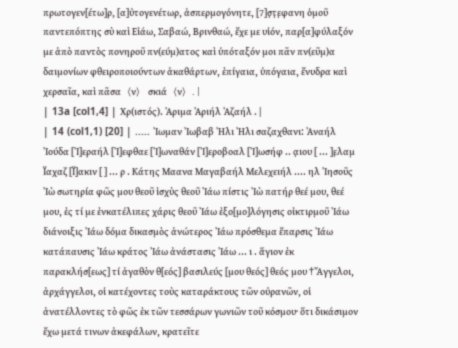πρωτογεν[έτω]ρ, [α]ὐτογενέτωρ, ἀσπερμογόνητε, [7]σ̣τ̣ε̣φανη ὁμοῦ παντεπόπτης σὺ καὶ Εἰάω, Σαβαώ, Βρινθαώ, ἔχε με υἱόν, παρ[α]φύλαξόν με ἀπὸ παντὸς πονηροῦ πν(εύμ)ατος καὶ ὑπόταξόν μοι πᾶν πν(εῦμ)α δαιμονίων φθειροποιούντων ἀκαθάρτων, ἐπίγαια, ὑπόγαια, ἔνυδρα καὶ χερσαῖα, καὶ πᾶσα〈ν〉 σκιά〈ν〉. |
| 13a [col1,4] | Χρ(ιστός). Ἀριμα Ἀριήλ Ἀζαήλ . |
| 14 (col1,1) [20] | ..... Ἰωμαν Ἰωβαβ Ἠλι Ἠλι σαζαχθανι: Ἀναήλ Ἰούδα [Ἰ]εραήλ [Ἰ]εφθαε [Ἰ]ωναθάν [Ἰ]εροβοαλ [Ἰ]ωσήφ .. α̣ιου [ ... ]ε̣λαμ Ϊαχαζ [Ϊ]ακιν [ ] ... ρ . Κάτης Μαανα Μαγαβαήλ Μελεχειήλ .... ηλ Ἰησοῦς Ἰὼ σωτηρία φῶς μου θεοῦ ἰσχὺς θεοῦ Ἰάω πίστις Ἰὼ πατήρ θεέ μου, θεέ μου, ἐς τί με ἐνκατέλιπες χάρις θεοῦ Ἰάω ἐξο[μο]λόγησις οἰκτιρμοῦ Ἰάω διάνοιξις Ἰάω δόμα δικασμὸς ἀνώτερος Ἰάω πρόσθεμα ἔπαρσις Ἰάω κατάπαυσις Ἰάω κράτος Ἰάω ἀνάστασις Ἰάω ... ι . ἅγιον ἐκ παρακλήσ[εως] τί ἀγαθὸν θ[εός] βασιλεύς [μου θεός] θεός μου †Ἄγγελοι, ἀρχάγγελοι, οἱ κατέχοντες τοὺς καταράκτους τῶν οὐρανῶν, οἱ ἀνατέλλοντες τὸ φῶς ἐκ τῶν τεσσάρων γωνιῶν τοῦ κόσμου· ὅτι δικάσιμον ἔχω μετά τινων ἀκεφάλων, κρατεῖτε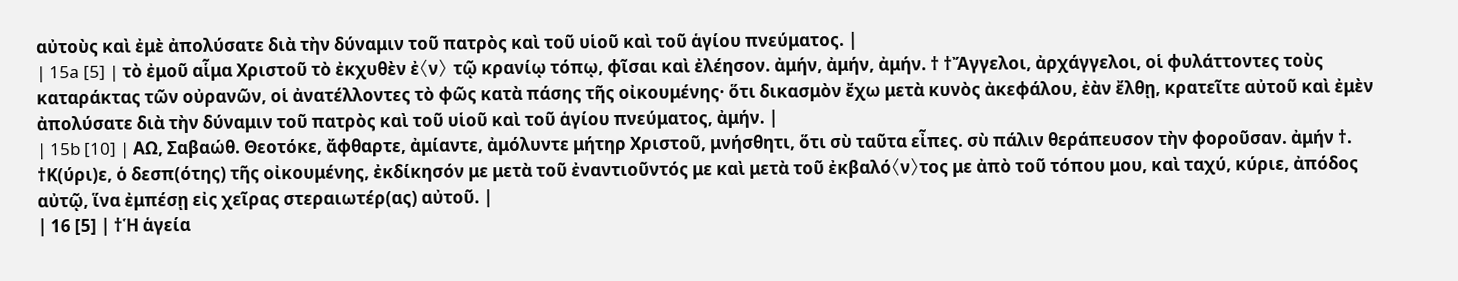αὐτοὺς καὶ ἐμὲ ἀπολύσατε διὰ τὴν δύναμιν τοῦ πατρὸς καὶ τοῦ υἱοῦ καὶ τοῦ ἁγίου πνεύματος. |
| 15a [5] | τὸ ἐμοῦ αἷμα Χριστοῦ τὸ ἐκχυθὲν ἐ〈ν〉 τῷ κρανίῳ τόπῳ, φῖσαι καὶ ἐλέησον. ἀμήν, ἀμήν, ἀμήν. † †Ἄγγελοι, ἀρχάγγελοι, οἱ φυλάττοντες τοὺς καταράκτας τῶν οὐρανῶν, οἱ ἀνατέλλοντες τὸ φῶς κατὰ πάσης τῆς οἰκουμένης· ὅτι δικασμὸν ἔχω μετὰ κυνὸς ἀκεφάλου, ἐὰν ἔλθῃ, κρατεῖτε αὐτοῦ καὶ ἐμὲν ἀπολύσατε διὰ τὴν δύναμιν τοῦ πατρὸς καὶ τοῦ υἱοῦ καὶ τοῦ ἁγίου πνεύματος, ἀμήν. |
| 15b [10] | ΑΩ, Σαβαώθ. Θεοτόκε, ἄφθαρτε, ἀμίαντε, ἀμόλυντε μήτηρ Χριστοῦ, μνήσθητι, ὅτι σὺ ταῦτα εἶπες. σὺ πάλιν θεράπευσον τὴν φοροῦσαν. ἀμήν †. †Κ(ύρι)ε, ὁ δεσπ(ότης) τῆς οἰκουμένης, ἐκδίκησόν με μετὰ τοῦ ἐναντιοῦντός με καὶ μετὰ τοῦ ἐκβαλό〈ν〉τος με ἀπὸ τοῦ τόπου μου, καὶ ταχύ, κύριε, ἀπόδος αὐτῷ, ἵνα ἐμπέσῃ εἰς χεῖρας στεραιωτέρ(ας) αὐτοῦ. |
| 16 [5] | †Ἡ ἁγεία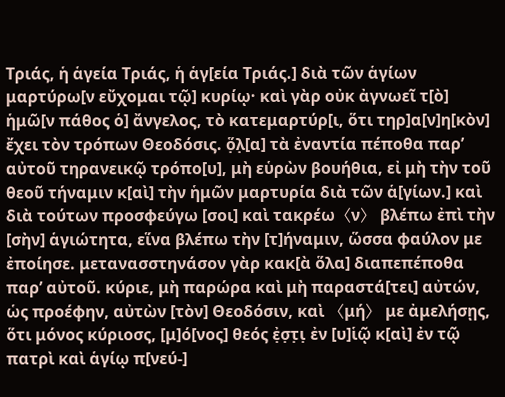Τριάς, ἡ ἁγεία Τριάς, ἡ ἁγ[εία Τριάς.] διὰ τῶν ἁγίων μαρτύρω[ν εὔχομαι τῷ] κυρίῳ· καὶ γὰρ οὐκ ἀγνωεῖ τ[ὸ] ἡμῶ[ν πάθος ὁ] ἄνγελος, τὸ κατεμαρτύρ[ι, ὅτι τηρ]α[ν]η[κὸν] ἔχει τὸν τρόπων Θεοδόσις. ὅ̣λ̣[α] τὰ ἐναντία πέποθα παρ’ αὐτοῦ τηρανεικῷ τρόπο[υ], μὴ εὑρὼν βουήθια, εἰ μὴ τὴν τοῦ θεοῦ τήναμιν κ[αὶ] τὴν ἡμῶν μαρτυρία διὰ τῶν ἁ[γίων.] καὶ διὰ τούτων προσφεύγω [σοι] καὶ τακρέω〈ν〉 βλέπω ἐπὶ τὴν [σὴν] ἁγιώτητα, εἵνα βλέπω τὴν [τ]ήναμιν, ὥσσα φαύλον με ἐποίησε. μετανασστηνάσον γὰρ κακ[ὰ ὅλα] διαπεπέποθα παρ’ αὐτοῦ. κύριε, μὴ παρώρα καὶ μὴ παραστά[τει] αὐτών, ὡς προέφην, αὐτὼν [τὸν] Θεοδόσιν, καὶ 〈μή〉 με ἀμελήσῃς, ὅτι μόνος κύριοσς, [μ]ό[νος] θεός ἐ̣σ̣τ̣ι̣ ἐν [υ]ἱῷ κ[αὶ] ἐν τῷ πατρὶ καὶ ἁγίῳ π[νεύ‐]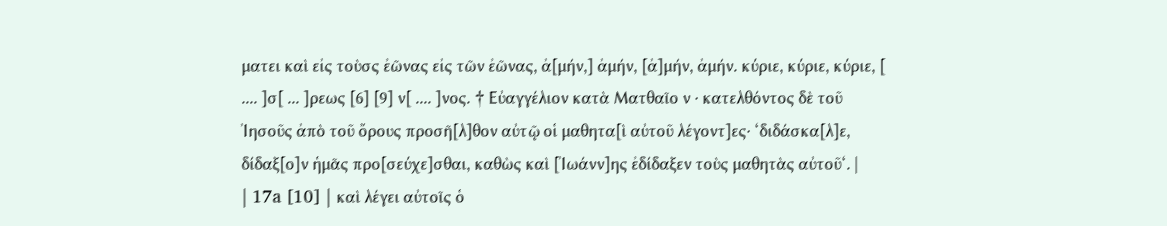ματει καὶ εἰς τοὺσς ἐῶνας εἰς τῶν ἐῶνας, ἀ[μήν,] ἀμήν, [ἀ]μήν, ἀμήν. κύριε, κύριε, κύριε, [ .... ]σ[ ... ]ρεως [6] [9] ν[ .... ]νος. † Εὐαγγέλιον κατὰ Ματθαῖο ν · κατελθόντος δὲ τοῦ Ἰησοῦς ἀπὸ τοῦ ὄρους προσῆ[λ]θον αὐτῷ οἱ μαθητα[ὶ αὐτοῦ λέγοντ]ες· ‘διδάσκα[λ]ε, δίδαξ[ο]ν ἡμᾶς προ[σεύχε]σθαι, καθὼς καὶ [Ἰωάνν]ης ἐδίδαξεν τοὺς μαθητὰς αὐτοῦ‘. |
| 17a [10] | καὶ λέγει αὐτοῖς ὁ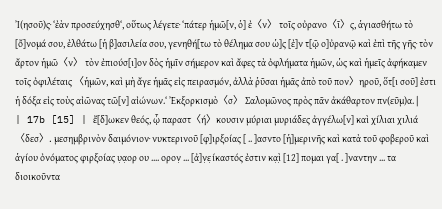Ἰ(ησοῦ)ς· ‘ἐὰν προσεύχησθ‘, οὕτως λέγετε· ‘πάτερ ἡμῶ[ν, ὁ] ἐ〈ν〉 τοῖς οὐρανο〈ῖ〉ς, ἁγιασθήτω τὸ [ὄ]νομά σου, ἐλθάτω [ἡ β]ασιλεία σου, γενηθή[τω τὸ θέλημα σου ὡ]ς [ἐ]ν τ[ῷ ο]ὐρανῷ καὶ ἐπὶ τῆς γῆς· τὸν ἄρτον ἡμῶ〈ν〉 τὸν ἐπιούσ[ι]ον δὸς ἡμῖν σήμερον καὶ ἄφες τὰ ὀφλήματα ἡμῶν, ὡς καὶ ἡμεῖς ἀφήκαμεν τοῖς ὀφιλέταις 〈ἡμῶν, καὶ μὴ ἄγε ἡμᾶς εἰς πειρασμόν, ἀλλὰ ῥῦσαι ἡμᾶς ἀπὸ τοῦ πον〉ηροῦ, ὅτ[ι σοῦ] ἐστι ἡ δόξα εἰς τοὺς αἰῶνας τῶ[ν] αἰώνων.‘ Ἐκξορκισμὸ〈σ〉 Σαλομῶνος πρὸς πᾶν ἀκάθαρτον πν(εῦμ)α. |
| 17b [15] | ἔ[δ]ωκεν θεός, ᾧ παραστ〈ή〉κουσιν μύριαι μυριάδες ἀγγέλω[ν] καὶ χίλιαι χιλιά〈δεσ〉. μεσημβρινὸν δαιμόνιον· νυκτερινοῦ [φ]ιρξοίας [ .. ]ασντο [ἡ]μερινῆς καὶ κατὰ τοῦ φοβεροῦ καὶ ἁγίου ὀνόματος φιρξοίας υ̣α̣ορ ου .... ορον̣ ... [ἀ]ν̣ε̣ίκαστός ἐστιν κα̣ὶ̣ [12] πομαι γα[ . ]ναντην ... τα διοικοῦντα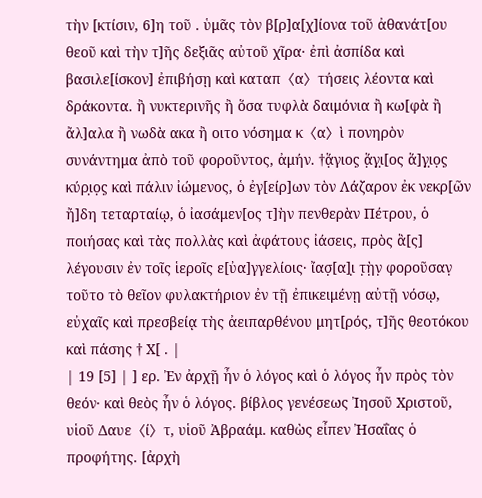τὴν [κτίσιν, 6]η τοῦ . ὑμᾶς τὸν β[ρ]α[χ]ίονα τοῦ ἀθανάτ[ου θεοῦ καὶ τὴν τ]ῆς δεξιᾶς αὐτοῦ χῖρα· ἐπὶ ἀσπίδα καὶ βασιλε[ίσκον] ἐπιβήσῃ καὶ καταπ〈α〉τήσεις λέοντα καὶ δράκοντα. ἢ νυκτερινῆς ἢ ὅσα τυφλὰ δαιμόνια ἢ κω[φὰ ἢ ἄλ]αλα ἢ νωδὰ ακα ἢ οιτο νόσημα κ〈α〉ὶ πονηρὸν συνάντημα ἀπὸ τοῦ φοροῦντος, ἀμήν. †ἅ̣γιος̣ ἅ̣γ̣ι̣[ος ἅ]γ̣ι̣ο̣ς̣ κύρι̣ο̣ς̣ καὶ πάλιν ἰώμενος, ὁ ἐγ[είρ]ων τὸν Λάζαρον ἐκ νεκρ[ῶν ἤ]δη τεταρταίῳ, ὁ ἰασάμεν[ος τ]ὴν πενθερὰν Πέτρου, ὁ ποιήσας καὶ τὰς πολλὰς καὶ ἀφάτους ἰάσεις, πρὸς ἃ[ς] λέγουσιν ἐν τοῖς ἱεροῖς ε[ὐα]γγελίοις· ἴασ̣[α]ι̣ τ̣ὴ̣ν̣ φοροῦσαν̣ τοῦτο τὸ θεῖον φυλακτήριον ἐν τῇ ἐπικειμένῃ αὐτῇ νόσῳ, εὐχαῖς καὶ πρεσβείᾳ τὴς ἀειπαρθένου μητ[ρός, τ]ῆς θεοτόκου καὶ πάσης † Χ[ . |
| 19 [5] | ] ερ. Ἐν ἀρχῇ ἦν ὁ λόγος καὶ ὁ λόγος ἦν πρὸς τὸν θεόν· καὶ θεὸς ἦν ὁ λόγος. βίβλος γενέσεως Ἰησοῦ Χριστοῦ, υἱοῦ Δαυε〈ί〉τ, υἱοῦ Ἀβραάμ. καθὼς εἶπεν Ἠσαΐας ὁ προφήτης. [ἀρχὴ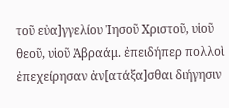τοῦ εὐα]γγελίου Ἰησοῦ Χριστοῦ, υἱοῦ θεοῦ, υἱοῦ Ἀβραάμ. ἐπειδήπερ πολλοὶ ἐπεχείρησαν ἀν[ατάξα]σθαι διήγησιν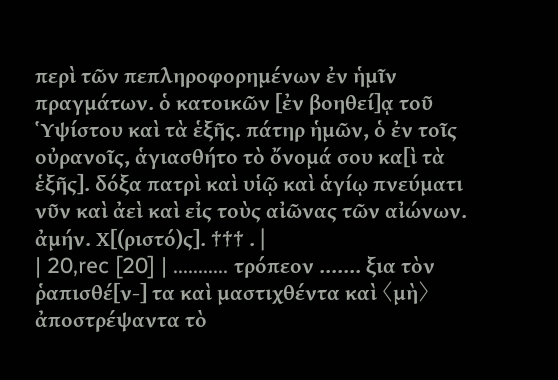περὶ τῶν πεπληροφορημένων ἐν ἡμῖν πραγμάτων. ὁ κατοικῶν [ἐν βοηθεί]ᾳ τοῦ Ὑψίστου καὶ τὰ ἑξῆς. πάτηρ ἡμῶν, ὁ ἐν τοῖς οὐρανοῖς, ἁγιασθήτο τὸ ὄνομά σου κα[ὶ τὰ ἑξῆς]. δόξα πατρὶ καὶ υἱῷ καὶ ἁγίῳ πνεύματι νῦν καὶ ἀεὶ καὶ εἰς τοὺς αἰῶνας τῶν αἰώνων. ἀμήν. Χ[(ριστό)ς]. ††† . |
| 20,rec [20] | ........... τρόπεον ....... ξια τὸν ῥαπισθέ[ν‐] τα καὶ μαστιχθέντα καὶ 〈μὴ〉 ἀποστρέψαντα τὸ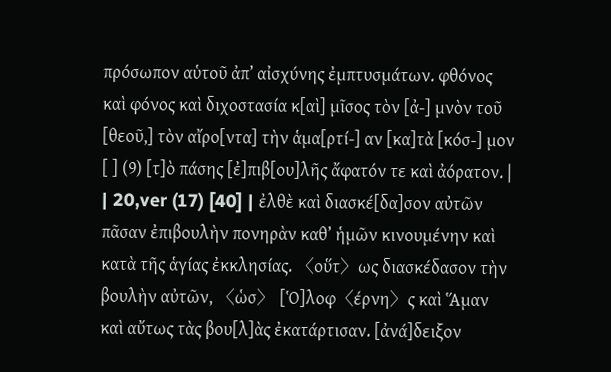πρόσωπον αὑτοῦ ἀπ’ αἰσχύνης ἐμπτυσμάτων. φθόνος καὶ φόνος καὶ διχοστασία κ[αὶ] μῖσος τὸν [ἀ‐] μνὸν τοῦ [θεοῦ,] τὸν αἴρο[ντα] τὴν ἁμα[ρτί‐] αν [κα]τὰ [κόσ‐] μον [ ] (9) [τ]ὸ πάσης [ἐ]πιβ[ου]λῆς ἄφατόν τε καὶ ἀόρατον. |
| 20,ver (17) [40] | ἐλθὲ καὶ διασκέ[δα]σον αὐτῶν πᾶσαν ἐπιβουλὴν πονηρὰν καθ’ ἡμῶν κινουμένην καὶ κατὰ τῆς ἁγίας ἐκκλησίας. 〈οὕτ〉ως διασκέδασον τὴν βουλὴν αὐτῶν, 〈ὡσ〉 [Ὁ]λοφ〈έρνη〉ς καὶ Ἅμαν καὶ αὔτως τὰς βου[λ]ὰς ἐκατάρτισαν. [ἀνά]δειξον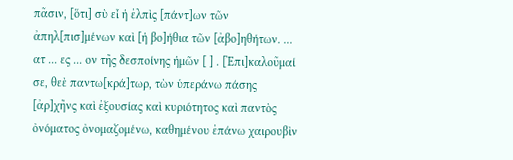πᾶσιν, [ὅτι] σὺ εἶ ἡ ἐλπὶς [πάντ]ων τῶν ἀπηλ[πισ]μένων καὶ [ἡ βο]ήθια τῶν [ἀβο]ηθήτων. ... ατ ... ες ... ον τῆς δεσποίνης ἡμῶν [ ] . [Ἐπι]καλοῦμαί σε, θεὲ παντω[κρά]τωρ, τὼν ὑπεράνω πάσης [ἀρ]χῆνς καὶ ἐξουσίας καὶ κυριότητος καὶ παντὸς ὀνόματος ὀνομαζομένω, καθημένου ἐπάνω χαιρουβὶν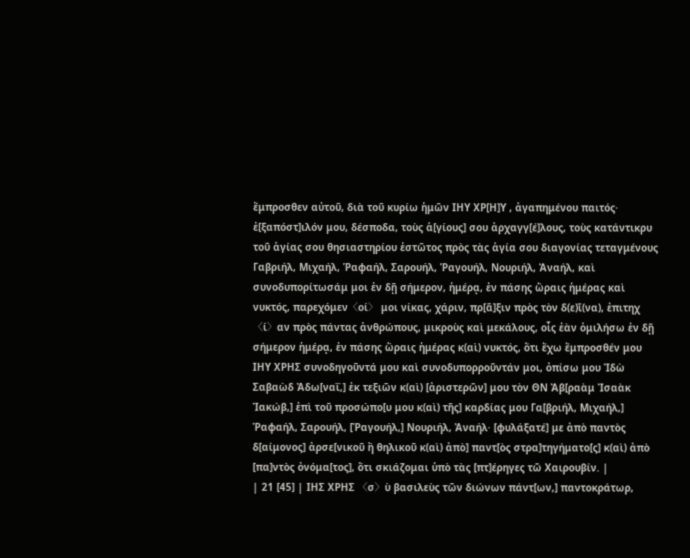ἔμπροσθεν αὐτοῦ, διὰ τοῦ κυρίω ἡμῶν ΙΗΥ ΧΡ[Η]Υ , ἀγαπημένου παιτός· ἐ[ξαπόστ]ιλόν μου, δέσποδα, τοὺς ἁ[γίους] σου ἀρχαγγ[έ]λους, τοὺς κατάντικρυ τοῦ ἁγίας σου θησιαστηρίου ἑστῶτος πρὸς τὰς ἁγία σου διαγονίας τεταγμένους Γαβριήλ, Μιχαήλ, Ῥαφαήλ, Σαρουήλ, Ῥαγουήλ, Νουριήλ, Ἀναήλ, καὶ συνοδυπορίτωσάμ μοι ἐν δῇ σήμερον, ἡμέρᾳ, ἐν πάσης ὥραις ἡμέρας καὶ νυκτός, παρεχόμεν〈οί〉 μοι νίκας, χάριν, πρ[ᾶ]ξιν πρὸς τὸν δ(ε)ῖ(να), ἐπιτηχ〈ί〉αν πρὸς πάντας ἀνθρώπους, μικροὺς καὶ μεκάλους, οἷς ἐὰν ὁμιλήσω ἐν δῇ σήμερον ἡμέρᾳ, ἐν πάσης ὥραις ἡμέρας κ(αὶ) νυκτός, ὅτι ἔχω ἔμπροσθέν μου ΙΗΥ ΧΡΗΣ συνοδηγοῦντά μου καὶ συνοδυπορροῦντάν μοι, ὀπίσω μου Ἰδὼ Σαβαὼδ Ἀδω[ναΐ,] ἐκ τεξιῶν κ(αὶ) [ἀριστερῶν] μου τὸν ΘΝ Ἀβ[ραὰμ Ἰσαὰκ Ἰακώβ,] ἐπὶ τοῦ προσώπο[υ μου κ(αὶ) τῆς] καρδίας μου Γα[βριήλ, Μιχαήλ,] Ῥαφαήλ, Σαρουήλ, [Ῥαγουήλ,] Νουριήλ, Ἀναήλ· [φυλάξατέ] με ἀπὸ παντὸς δ[αίμονος] ἀρσε[νικοῦ ἢ θηλικοῦ κ(αὶ) ἀπὸ] παντ[ὸς στρα]τηγήματο[ς] κ(αὶ) ἀπὸ [πα]ντὸς ὀνόμα[τος], ὅτι σκιάζομαι ὑπὸ τὰς [πτ]έρηγες τῶ Χαιρουβίν. |
| 21 [45] | ΙΗΣ ΧΡΗΣ 〈σ〉ὺ βασιλεὺς τῶν διώνων πάντ[ων,] παντοκράτωρ,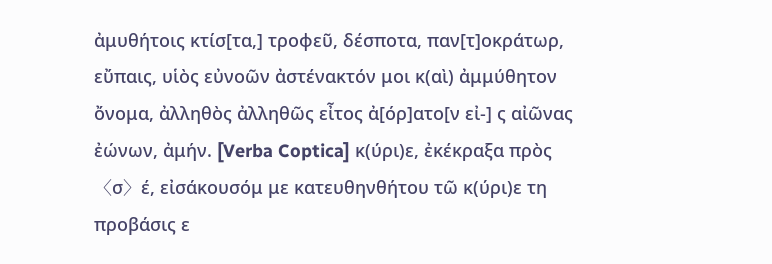ἀμυθήτοις κτίσ[τα,] τροφεῦ, δέσποτα, παν[τ]οκράτωρ, εὔπαις, υἱὸς εὐνοῶν ἀστένακτόν μοι κ(αὶ) ἀμμύθητον ὄνομα, ἀλληθὸς ἀλληθῶς εἶτος ἀ[όρ]ατο[ν εἰ‐] ς αἰῶνας ἐώνων, ἀμήν. [Verba Coptica] κ(ύρι)ε, ἐκέκραξα πρὸς 〈σ〉έ, εἰσάκουσόμ με κατευθηνθήτου τῶ κ(ύρι)ε τη προβάσις ε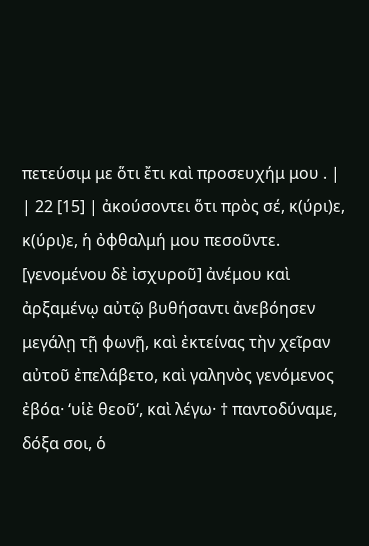πετεύσιμ με ὅτι ἔτι καὶ προσευχήμ μου . |
| 22 [15] | ἀκούσοντει ὅτι πρὸς σέ, κ(ύρι)ε, κ(ύρι)ε, ἡ ὀφθαλμή μου πεσοῦντε. [γενομένου δὲ ἰσχυροῦ] ἀνέμου καὶ ἀρξαμένῳ αὐτῷ βυθήσαντι ἀνεβόησεν μεγάλῃ τῇ φωνῇ, καὶ ἐκτείνας τὴν χεῖραν αὐτοῦ ἐπελάβετο, καὶ γαληνὸς γενόμενος ἐβόα· ‘υἱὲ θεοῦ‘, καὶ λέγω· † παντοδύναμε, δόξα σοι, ὁ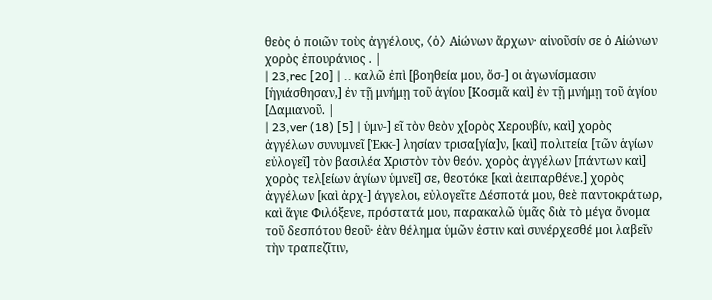θεὸς ὁ ποιῶν τοὺς ἀγγέλους, 〈ὁ〉 Αἰώνων ἄρχων· αἰνοῦσίν σε ὁ Αἰώνων χορὸς ἐπουράνιος . |
| 23,rec [20] | .. καλῶ ἐπὶ [βοηθεία μου, ὅσ‐] οι ἀγωνίσμασιν [ἡγιάσθησαν,] ἐν τῇ μνήμῃ τοῦ ἁγίου [Κοσμᾶ καὶ] ἐν τῇ μνήμῃ τοῦ ἁγίου [Δαμιανοῦ. |
| 23,ver (18) [5] | ὑμν‐] εῖ τὸν θεὸν χ[ορὸς Χερουβίν, καὶ] χορὸς ἀγγέλων συνυμνεῖ [Ἐκκ‐] λησίαν τρισα[γία]ν, [καὶ] πολιτεία [τῶν ἁγίων εὐλογεῖ] τὸν βασιλέα Χριστὸν τὸν θεόν. χορὸς ἀγγέλων [πάντων καὶ] χορὸς τελ[είων ἁγίων ὑμνεῖ] σε, θεοτόκε [καὶ ἀειπαρθένε.] χορὸς ἀγγέλων [καὶ ἀρχ‐] άγγελοι, εὐλογεῖτε Δέσποτά μου, θεὲ παντοκράτωρ, καὶ ἅγιε Φιλόξενε, πρόστατά μου, παρακαλῶ ὑμᾶς διὰ τὸ μέγα ὄνομα τοῦ δεσπότου θεοῦ· ἐὰν θέλημα ὑμῶν ἐστιν καὶ συνέρχεσθέ μοι λαβεῖν τὴν τραπεζῖτιν,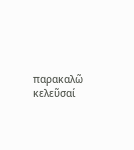παρακαλῶ κελεῦσαί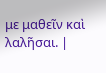με μαθεῖν καὶ λαλῆσαι. |